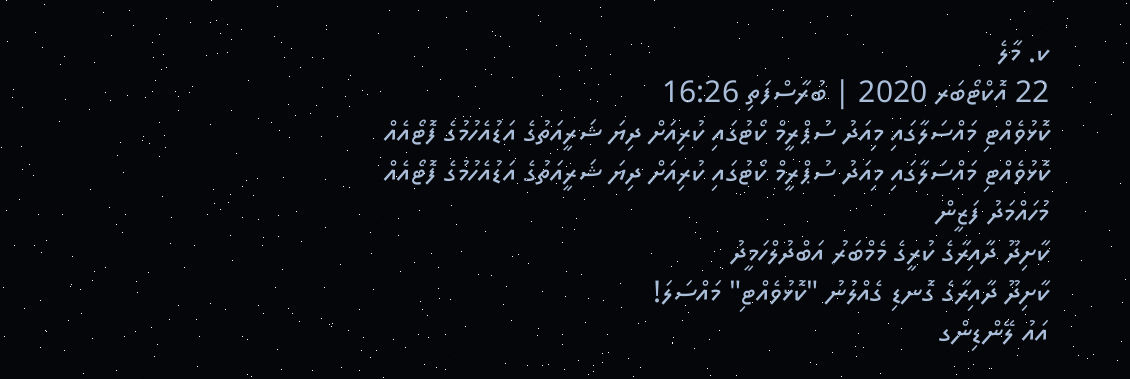ކ. މާލެ
22 އޮކްޓޯބަރ 2020 | ބުރާސްފަތި 16:26
ކޮޅުވެއްޓި މައްސަލާގައި މިއަދު ސުޕްރީމް ކޯޓުގައި ކުރިއަށް ދިޔަ ޝަރީއަތުގެ އަޑުއެހުމުގެ ފޮޓޯއެއް
ކޮޅުވެއްޓި މައްސަލާގައި މިއަދު ސުޕްރީމް ކޯޓުގައި ކުރިއަށް ދިޔަ ޝަރީއަތުގެ އަޑުއެހުމުގެ ފޮޓޯއެއް
މުހައްމަދު ފަޒީން
ކާށިދޫ ދާއިރާގެ ކުރީގެ މެމްބަރު އަބްދުލްހަމީދު
ކާށިދޫ ދާއިރާގެ ގޮނޑި ގެއްލުނު "ކޮޅުވެއްޓި" މައްސަލަ!
އައު ލޭންޑިންގ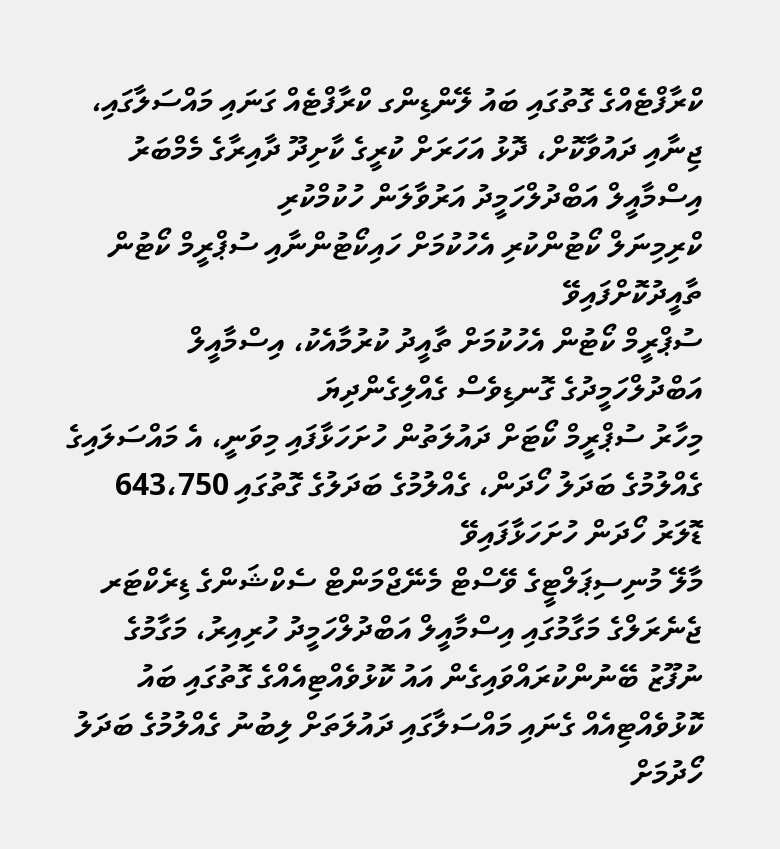ކްރާފްޓެއްގެ ގޮތުގައި ބައު ލޭންޑިންގ ކްރާފްޓެއް ގަނައި މައްސަލާގައި، ޖިނާއި ދައުވާކޮށް، ދޮޅު އަހަރަށް ކުރީގެ ކާށިދޫ ދާއިރާގެ މެމްބަރު އިސްމާއީލް އަބްދުލްހަމީދު އަރުވާލަން ހުކުމްކުރި
ކްރިމިނަލް ކޯޓުންކުރި އެހުކުމަށް ހައިކޯޓުންނާއި ސުޕްރީމް ކޯޓުން ތާއީދުކޮށްފައިވޭ
ސުޕްރީމް ކޯޓުން އެހުކުމަށް ތާއީދު ކުރުމާއެކު، އިސްމާއީލް އަބްދުލްހަމީދުގެ ގޮނޑިވެސް ގެއްލިގެންދިޔަ
މިހާރު ސުޕްރީމް ކޯޓަށް ދައުލަތުން ހުށަހަޅާފައި މިވަނީ، އެ މައްސަލައިގެ ގެއްލުމުގެ ބަދަލު ހޯދަން، ގެއްލުމުގެ ބަދަލުގެ ގޮތުގައި 643،750 ޑޮލަރު ހޯދަން ހުށަހަޅާފައިވޭ
މާލޭ މުނިސިޕަލްޓީގެ ވޭސްޓް މެނޭޖްމަންޓް ސެކްޝަންގެ ޑިރެކްޓަރ ޖެނެރަލްގެ މަގާމުގައި އިސްމާއީލް އަބްދުލްހަމީދު ހުރިއިރު، މަގާމުގެ ނުފޫޒު ބޭނުންކުރައްވައިގެން އައު ކޮޅުވެއްޓިއެއްގެ ގޮތުގައި ބައު ކޮޅުވެއްޓިއެއް ގެނައި މައްސަލާގައި ދައުލަތަށް ލިބުނު ގެއްލުމުގެ ބަދަލު ހޯދުމަށް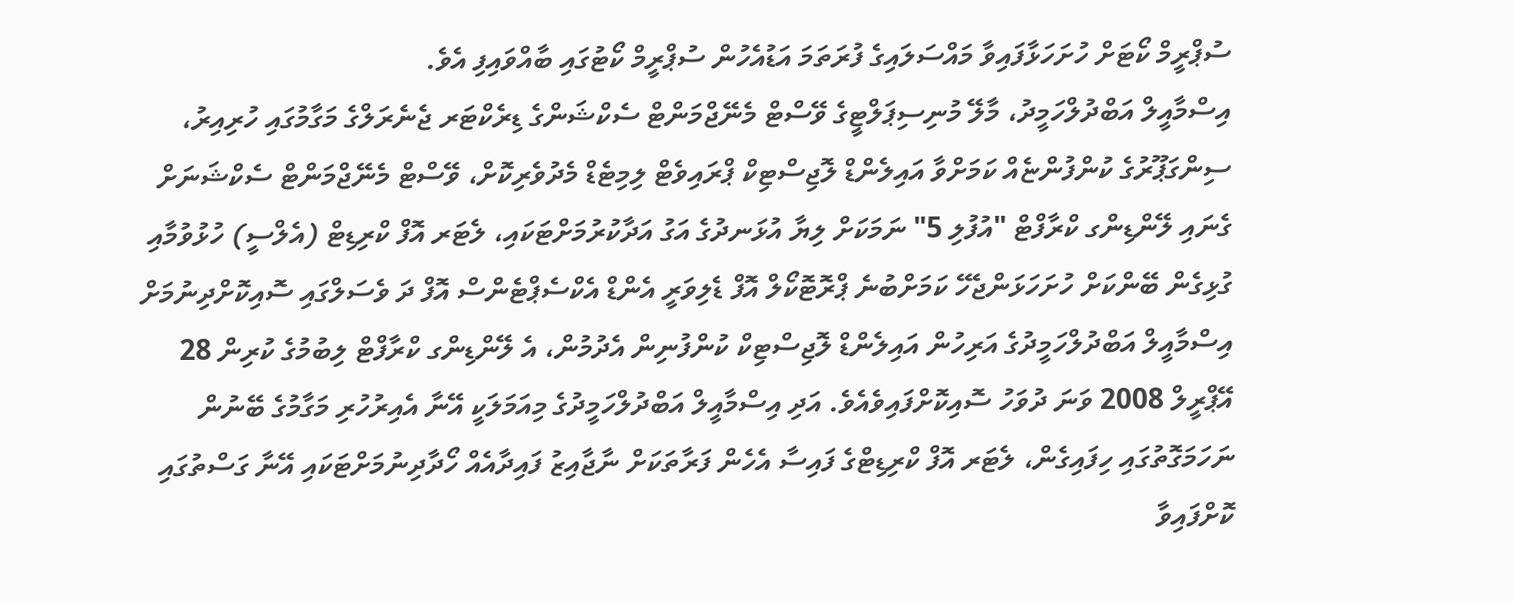ސުޕްރީމް ކޯޓަށް ހުށަހަޅާފައިވާ މައްސަލައިގެ ފުރަތަމަ އަޑުއެހުން ސުޕްރީމް ކޯޓުގައި ބާއްވައިފި އެވެ.
އިސްމާއީލް އަބްދުލްހަމީދު، މާލޭ މުނިސިޕަލްޓީގެ ވޭސްޓް މެނޭޖްމަންޓް ސެކްޝަންގެ ޑިރެކްޓަރ ޖެނެރަލްގެ މަގާމުގައި ހުރިއިރު، ސިންގަޕޫރުގެ ކުންފުންޏެއް ކަމަށްވާ އައިލެންޑް ލޮޖިސްޓިކް ޕްރައިވެޓް ލިމިޓެޑް މެދުވެރިކޮށް، ވޭސްޓް މެނޭޖްމަންޓް ސެކްޝަނަށް ގެނައި ލޭންޑިންގ ކްރާފްޓް "އުފުލި 5" ނަމަކަށް ލިޔާ އުޅަނދުގެ އަގު އަދާކުރުމަށްޓަކައި، ލެޓަރ އޮފް ކްރިޑިޓް (އެލްސީ) ހުޅުވުމާއި ގުޅިގެން ބޭންކަށް ހުށަހަޅަންޖެހޭ ކަމަށްބުނެ ޕްރޮޓޮކޯލް އޮފް ޑެލިވަރީ އެންޑް އެކްސެޕްޓެންސް އޮފް ދަ ވެސަލްގައި ސޮއިކޮށްދިނުމަށް އިސްމާއީލް އަބްދުލްހަމީދުގެ އަރިހުން އައިލެންޑް ލޮޖިސްޓިކް ކުންފުނިން އެދުމުން، އެ ލޭންޑިންގ ކްރާފްޓް ލިބުމުގެ ކުރިން 28 އޭޕްރީލް 2008 ވަނަ ދުވަހު ސޮއިކޮށްފައިވެއެވެ. އަދި އިސްމާއީލް އަބްދުލްހަމީދުގެ މިއަމަލަކީ އޭނާ އެއިރުހުރި މަގާމުގެ ބޭނުން ނަހަމަގޮތުގައި ހިފައިގެން، ލެޓަރ އޮފް ކްރިޑިޓްގެ ފައިސާ އެހެން ފަރާތަކަށް ނާޖާއިޒު ފައިދާއެއް ހޯދާދިނުމަށްޓަކައި އޭނާ ގަސްތުގައި ކޮށްފައިވާ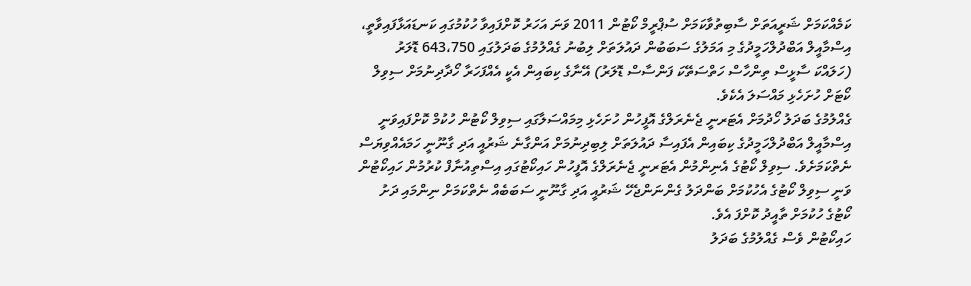ކަމެއްކަމަށް ޝަރީއަތަށް ސާބިތުވާކަމަށް ސުޕްރީމް ކޯޓުން 2011 ވަނަ އަހަރު ކޮށްފައިވާ ހުކުމުގައި ކަނޑައަޅާފައިވާތީ، އިސްމާއީލް އަބްދުލްހަމީދުގެ މި އަމަލުގެ ސަބަބުން ދައުލަތަށް ލިބުނު ގެއްލުމުގެ ބަދަލުގައި 643،750 ޑޮލަރު (ހަލައްކަ ސާޅީސް ތިންހާސް ހަތްސަތޭކަ ފަންސާސް ޑޮލަރު) އޭނާގެ ކިބައިން އެކީ އެއްފަހަރާ ހޯދާދިނުމަށް ސިވިލް ކޯޓަށް ހުށަހެޅި މައްސަލަ އެކެވެ.
ގެއްލުމުގެ ބަދަލު ހޯދުމަށް އެޓަރނީ ޖެނެރަލްގެ އޮފީހުން ހުށަހެޅި މިމައްސަލާގައި ސިވިލް ކޯޓުން ހުކުމް ކޮށްފައިވަނީ އިސްމާއީލް އަބްދުލްހަމީދުގެ ކިބައިން އެފައިސާ ދައުލަތަށް ލިބިދިނުމަށް އަންގާނެ ޝަރުއީ އަދި ގާނޫނީ ހަމައެއްވިޔަސް ނެތްކަމަށެވެ. ސިވިލް ކޯޓުގެ އެނިންމުން އެޓަރނީ ޖެނެރަލްގެ އޮފީހުން ހައިކޯޓުގައި އިސްތިއުނާފް ކުރުމުން ހައިކޯޓުން ވަނީ ސިވިލް ކޯޓުގެ އެހުކުމަށް ބަންދަލު ގެންނަންޖެހޭ ޝަރުއީ އަދި ގާނޫނީ ސަބަބެއް ނެތްކަމަށް ނިންމައި ދަށު ކޯޓުގެ ހުކުމަށް ތާއީދު ކޮށްފަ އެވެ.
ހައިކޯޓުން ވެސް ގެއްލުމުގެ ބަދަލު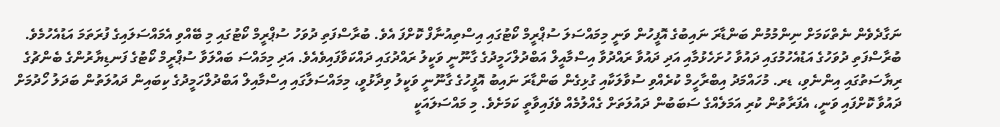ނަގާދެވެން ނެތްކަމަށް ނިންމުމުން ބަންޑާރަ ނައިބުގެ އޮފީހުން ވަނީ މިމައްސަލަ ސުޕްރީމް ކޯޓުގައި އިސްތިއުނާފް ކޮށްފަ އެވެ. ބުރާސްފަތި ދުވަހު ސުޕްރީމް ކޯޓުގައި މި ބޭއްވި އެމައްސަލައިގެ ފުރަތަމަ އަޑުއެހުމެވެ.
ބުރާސްފަތި ދުވަހުގެ އަޑުއެހުމުގައި ދައުވާ ހުށަހެޅުމާއި އަދި ދައުވާ ރައްދުވާ އިސްމާއީލް އަބްދުލްހަމީދުގެ ގާނޫނީ ވަކީލު ރައްދުގައި ދައްކަވާފައިވެއެވެ. އަދި މިމައްސަ ބައްލަވާ ސުޕްރީމް ކޯޓުގެ ފަނޑިޔާރުންގެ ބެންޗުގެ ރިޔާސަތުގައި އިންނެވި، ޑރ. މުހައްމަދު އިބްރާހީމް ކުރެއްވި ސުވާލަކާއި ގުޅިގެން ބަންޑާރަ ނައިބު އޮފީހުގެ ގާނޫނީ ވަކީލު ވިދާޅުވީ، މިމައްސަލާގައި އިސްމާއިލް އަބްދުލްހަމީދުގެ ކިބައިން ދައުލަތުން ބަދަލު ހޯދުމަށް ދައުވާ ކޮށްފައި ވަނީ، އެފަރާތުން ކުރި އަމަލެއްގެ ސަބަބުން ދައުލަތަށް ގެއްލުމެއް ވެފައިވާތީ ކަމަށެވެ. މި މައްސަލައަކީ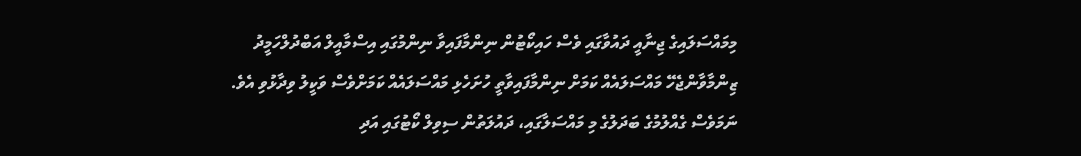މިމައްސަލައިގެ ޖިނާއީ ދައުވާގައި ވެސް ހައިކޯޓުން ނިންމާފައިވާ ނިންމުގައި އިސްމާއީލް އަބްދުލްހަމީދު ޒިންމާވާންޖެހޭ މައްސަލައެއް ކަމަށް ނިންމާފައިވާތީ ހުށަހެޅި މައްސަލައެއް ކަމަށްވެސް ވަކީލު ވިދާޅުވި އެވެ. ނަމަވެސް ގެއްލުމުގެ ބަދަލުގެ މި މައްސަލާގައި، ދައުލަތުން ސިވިލް ކޯޓުގައި އަދި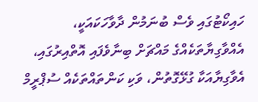ހައިކޯޓުގައި ވެސް ބުނަމުން ދާވާހަކައަކީ، އެއްވާގިޔާތަކެއްގެ މައްޗަށް ބިނާވެފައި އޮތްއިރުގައި، އެވާގިޔާއަކާ ގުޅޭގޮތުން، ވަކި ކަންތައްތަކެއް ސުޕްރީމް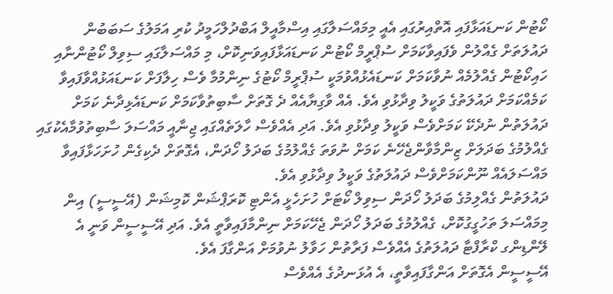ކޯޓުން ކަނޑައަޅާފައި އޮތްއިރުގައި އެއީ މިމައްސަލާގައި އިސްމާއީލް އަބްދުލްހަމީދު ކުރި އަމަލުގެ ސަބަބުން ދައުލަތަށް ގެއްލުން ވެފައިވާކަމަށް ސުޕްރީމް ކޯޓުން ކަނޑައަޅާފައިވަނިކޮށް، މި މައްސަލާގައި ސިވިލް ކޯޓުންނާއި ހައިކޯޓުން ގެއްލުމެއް ނުވާކަމަށް ކަނޑައެޅުއްވުމަކީ ސުޕްރީމް ކޯޓުގެ ނިންމުމާ ވެސް ހިލާފަށް ކަނޑައަޅުއްވާފައިވާ ކަމެއްކަމަށް ދައުލަތުގެ ވަކީލު ވިދާޅުވި އެވެ. އެއް ވާގިޔާއެއް ދެ ގޮތަށް ސާބިތުވާކަމަށް ކަނޑައެޅިދާނެ ކަމަށް ދައުލަތުން ނުދެކޭ ކަމަށްވެސް ވަކީލު ވިދާޅުވި އެވެ. އަދި އެއްވެސް ހާލަތެއްގައި ޖިނާއީ މައްސަލަ ސާބިތުވުމާއެކުގައި ގެއްލުމުގެ ބަދަލަށް ޒިންމާވާންޖެހޭނެ ކަމަށް ނުވަތަ ގެއްލުމުގެ ބަދަލު ހޯދަން، އެގޮތަށް ދެކިގެން ހުށަހަޅާފައިވާ މައްސަލައެއް ނޫންކަމަށްވެސް ދައުލަތުގެ ވަކީލު ވިދާޅުވި އެވެ.
ދައުލަތުން ގެއްލިމުގެ ބަދަލު ހޯދަން ސިވިލް ކޯޓަށް ހުށަހެޅީ އެންޓި ކޮރަޕްޝަން ކޮމިޝަން (އޭސީސީ) އިން މިމައްސަލަ ތަހުގީގުކޮށް، ގެއްލުމުގެ ބަދަލު ހޯދަން ޖެހޭކަމަށް ނިންމާފައިވާތީ އެވެ. އަދި އޭސީސީން ވަނީ އެ ލޭންޑިންގ ކްރާފްޓާ ދައުލަތުގެ އެއްވެސް ފަރާތުން ހަވާލު ނުވުމަށް އަންގާފަ އެވެ.
އޭސީސީން އެގޮތަށް އަންގާފައިވާތީ، އެ އުޅަނދުގެ އެއްވެސް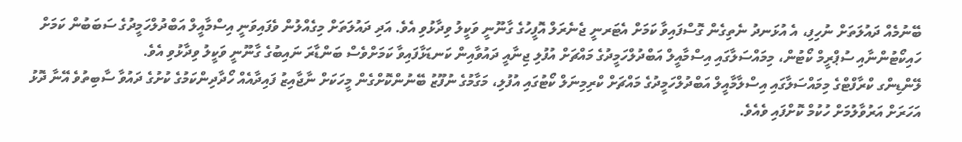ބޭނުމެއް ދައުލަތަށް ނުހިފި، އެ އުޅަނދު ނެތިގެން ގޮސްފައިވާ ކަމަށް އެޓަރނީ ޖެނެރަލް އޮފީހުގެ ގާނޫނީ ވަކީލު ވިދާޅުވި އެވެ. އަދި ދައުލަތަށް މިގެއްލުން ވެފައިވަނީ އިސްމާއީލް އަބްދުލްހަމީދުގެ ސަބަބުން ކަމަށް ހައިކޯޓުންނާއި ސުޕްރީމް ކޯޓުން، މިމައްސަލާގައި އިސްމާއީލް އަބްދުލްހަމީދުގެ މައްޗަށް އުފުލި ޖިނާއީ ދައުވާއިން ކަނޑަޅާފައިވާ ކަމަށްވެސް ބަންޑާރަ ނައިބުގެ ގާނޫނީ ވަކީލު ވިދާޅުވި އެވެ.
ލޭންޑިންގ ކްރާފްޓްގެ މިމައްސަލާގައި އިސްލާމާއީލް އަބްދުލްހަމީދުގެ މައްޗަށް ކްރިމިނަލް ކޯޓުގައި އުފުލި، މަގާމުގެ ނުފޫޒު ބޭނުންކޮށްގެން މީހަކަށް ނާޖާއިޒު ފައިދާއެއް ހޯދާދިންކަމުގެ ކުށުގެ ދައުވާ ސާބިތުވެ އޭނާ ދޮޅު އަހަރަށް އަރުވާލުމަށް ހުކުމް ކޮށްފައި ވެއެވެ.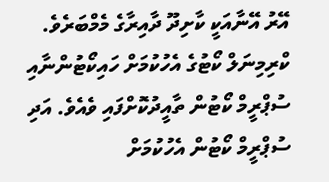އޭރު އޭނާއަކީ ކާށިދޫ ދާއިރާގެ މެމްބަރެވެ. ކްރިމިނަލް ކޯޓުގެ އެހުކުމަށް ހައިކޯޓުންނާއި ސުޕްރީމް ކޯޓުން ތާއީދުކޮށްފައި ވެއެވެ. އަދި ސުޕްރީމް ކޯޓުން އެހުކުމަށް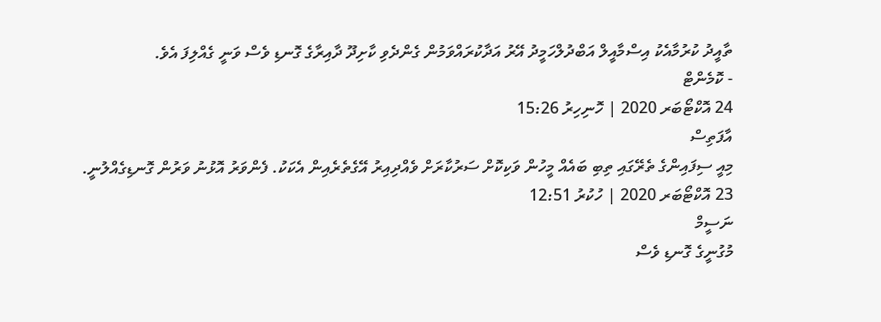ތާއީދު ކުރުމާއެކު އިސްމާއީލް އަބްދުލްހަމީދު އޭރު އަދާކުރައްވަމުން ގެންދެވި ކާށިދޫ ދާއިރާގެ ގޮނޑި ވެސް ވަނީ ގެއްލިފަ އެވެ.
- ކޮމެންޓް
24 އޮކްޓޯބަރ 2020 | ހޮނިހިރު 15:26
އާފަތިސް
މިއީ ސިފައިންގެ ތެރޭގައި ތިބި ބައެއް މީހުން ވަކިކޮށް ސަރުކާރަށް ވެއްދިއިރު އޭގެތެރެއިން އެކަކު. ފެންވަރު އޮޅުނު ވަރުން ގޮނޑިގެއްލުނީ.
23 އޮކްޓޯބަރ 2020 | ހުކުރު 12:51
ނަސީމް
މުގުނީގެ ގޮނޑި ވެސް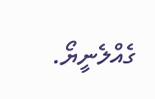ގެއްލެނީޔޯ.